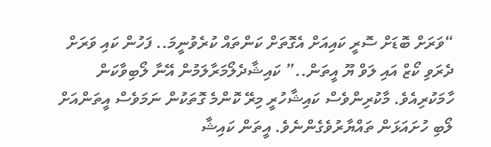“ވަރަށް ބޮޑަށް ސޮރީ ކައިއަށް އެގޮތަށް ކަންތައް ކުރެވުނީމަ.. ފަހުން ކައި ވަރަށް ދެރަވި ކޯޒް އައި ލަވް ޔޫ އީތަން..” ކައިޝާދެލޯމަރާލަމުން އޭނާ ލޯބިވާކަން ހާމަކުރިއެވެ. މާކުރިންވެސް ކައިޝާހުރީ މިރޭ ކޮންމެ ގޮތަކުން ނަމަވެސް އީތަންއަށް ލޯބި ހުށައަޅަން ތައްޔާރުވެގެންނެވެ. އީތަން ކައިޝާ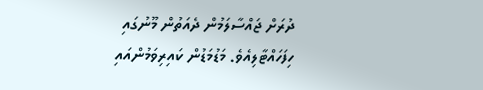ދުރަށް ޖައްސާލަމުން ދެއަތުން މޫނުގައި ހިފަހައްޓާލިއެވެ. މަޑުމަޑުން ކައިރިވަމުންއައި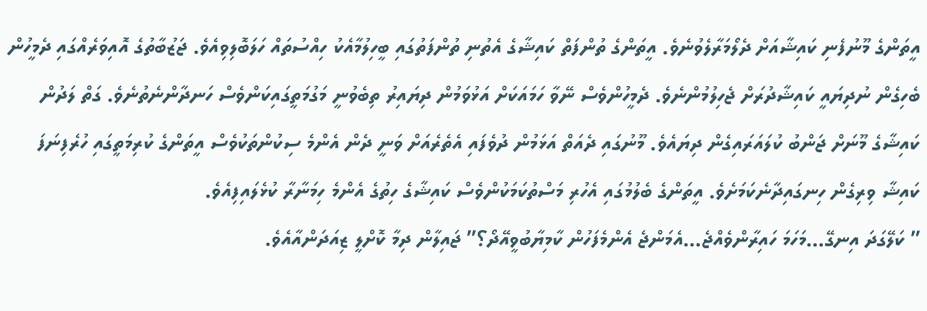އީތަންގެ މޫނުފެނި ކައިޝާއަށް ދެލޯމަރާލެވުނެވެ. އީތަންގެ ތުންފަތް ކައިޝާގެ އެތުނި ތުންފަތުގައި ބީހިލުމާއެކު ހިއްސުތައް ހަލަބޮލިވިއެވެ. ޖަޒުބާތުގެ އޮއިވަރެއްގައި ދެމީހުން ބެހިގެން ނުދިޔައީ ކައިޝާދުރަށް ޖެހިލުމުންނެވެ. ދެމީހުންވެސް ނޭވާ ހަމައަކަށް އަޅުވަމުން ދިޔައިރު ތިބެވުނީ މަގުމަތީގައިކަންވެސް ހަނދާންނެތުނެވެ. ގަތް ލަދުން ކައިޝާގެ މޫނަށް ޖަންބު ކުލައަރައިގެން ދިޔައެވެ. މޫނުގައި ދެއަތް އަޅަމުން ދުވެފައި އެތެރެއަށް ވަނީ ދެން އެންމެ ސިކުންތަކުވެސް އީތަންގެ ކުރިމަތީގައި ހުރެފިނަފަ ކައިޝާ ވިރިގެން ހިނގައިދާނެކަމަށެވެ. އީތަންގެ ބެލުމުގައި އެހުރި މަސްތުކަމަކުންވެސް ކައިޝާގެ ހިތުގެ އެންމެ ހިމަނާރާ ކުޅެލައިފިއެވެ.
” ކަލޭގަދަ އިނގޭ…މަހަމަ ހައިރާންވެއްޖެ…އެމަންޖެ އެންމެފަހުން ކާމިޔާބުވީއޭދޯ؟” ޖައިލާން ދިމާ ކޮށްލީ ޒިއަދަންއާއެވެ.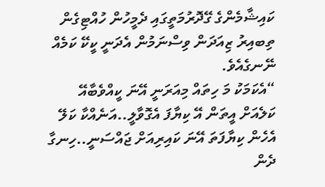ކައިޝާމެންގެ ގޭދޮރުމަތީގައި ދެމީހުން ހުއްޓިގެން ތިބއިރު ޒިއަދަން ވިސްނަމުން އެދަނީ ކީކޭ ކަމެއް ނޭނގެއެވެ.
“އެކަމަކު މަ ހިތައް މިއަރަނީ އޭނަ ކީއްވެބާއޭ ކަލެއަށް އީތަން އޭ ކިޔާފަ އެގޮވާލީ..އަނެއްކާ ކަލޭ އެހެން ކިޔާފަތަ އޭނަ ކައިރިއަށް ޖައްސަނީ..ހިނގާ ދެން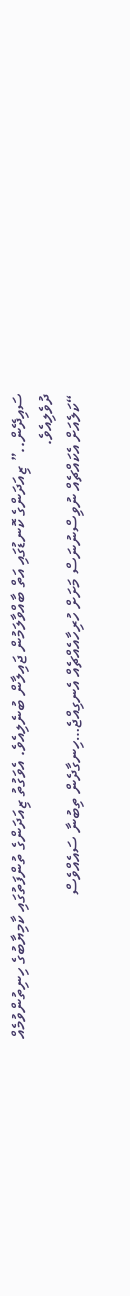ސައިދޭން..” ޒިއަދަންގެ ކޮނޑުގައި އަތް ބާއްވާލަމުން ޖައިލާން ބުނެލިއެވެ. އެވަގުތު ޒިއަދަންގެ ތުންފަތުގައި ކާމިޔާބުގެ ހިނިތުންވުމެއް ދުވެލިއެވެ.
“ކަލެއަށް އެކައްޗެއް ނުވިސްނުނަސް މަށަށް ހުރިހާއެއްޗެއް އެނގިއްޖެ…ހިނގާދެން ތިބުނާ ސައެއްވެސް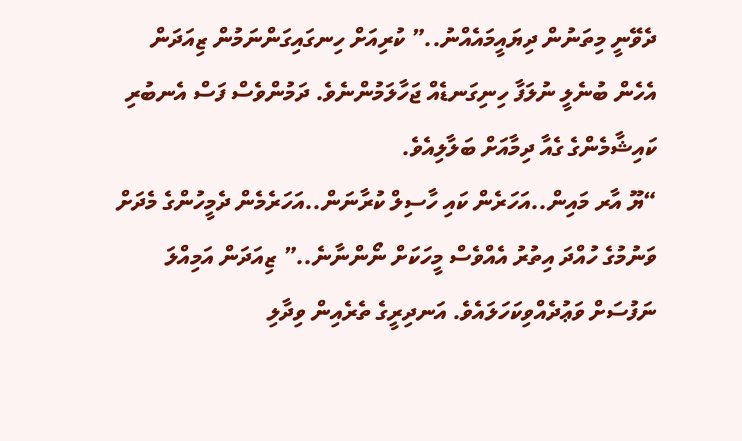ދެވޭނީ މިތަނުން ދިޔައީމައެއްނު..” ކުރިއަށް ހިނގައިގަންނަމުން ޒިއަދަން އެހެން ބުނެލީ ނުލަފާ ހިނިގަނޑެއް ޖަހާލަމުންނެވެ. ދަމުންވެސް ފަސް އެނބުރި ކައިޝާމެންގެ ގެއާ ދިމާއަށް ބަލާލިއެވެ.
“ޔޫ އާރ މައިން..އަހަރެން ކައި ހާސިލް ކުރާނަން..އަހަރެމެން ދެމީހުންގެ މެދަށް ވަނުމުގެ ހުއްދަ އިތުރު އެއްވެސް މީހަކަށް ނޯންނާނެ..” ޒިއަދަން އަމިއްލަ ނަފުސަށް ވަޢުދެއްވިކަހަލައެވެ. އަނދިރީގެ ތެރެއިން ވިދާލި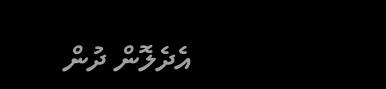އެދެލޮން ދުން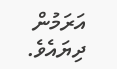އަރަމުން ދިޔައެވެ.